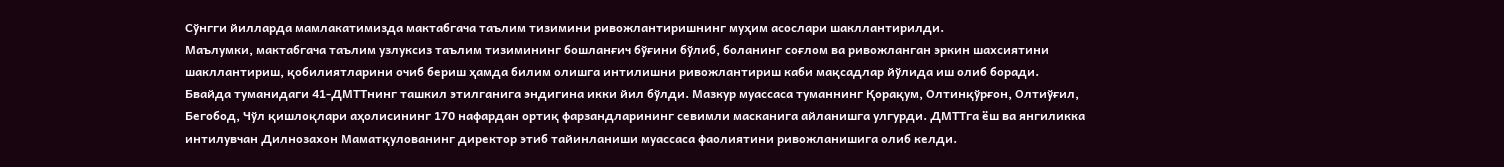Сўнгги йилларда мамлакатимизда мактабгача таълим тизимини ривожлантиришнинг муҳим асослари шакллантирилди.
Маълумки, мактабгача таълим узлуксиз таълим тизимининг бошланғич бўғини бўлиб, боланинг соғлом ва ривожланган эркин шахсиятини шакллантириш, қобилиятларини очиб бериш ҳамда билим олишга интилишни ривожлантириш каби мақсадлар йўлида иш олиб боради.
Бвайда туманидаги 41-ДМТТнинг ташкил этилганига эндигина икки йил бўлди. Мазкур муассаса туманнинг Қорақум, Олтинқўрғон, Олтиўғил, Бегобод, Чўл қишлоқлари аҳолисининг 170 нафардан ортиқ фарзандларининг севимли масканига айланишга улгурди. ДМТТга ёш ва янгиликка интилувчан Дилнозахон Маматқулованинг директор этиб тайинланиши муассаса фаолиятини ривожланишига олиб келди.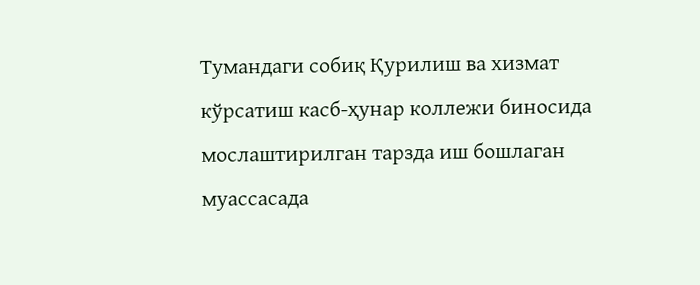Тумандаги собиқ Қурилиш ва хизмат кўрсатиш касб-ҳунар коллежи биносида мослаштирилган тарзда иш бошлаган муассасада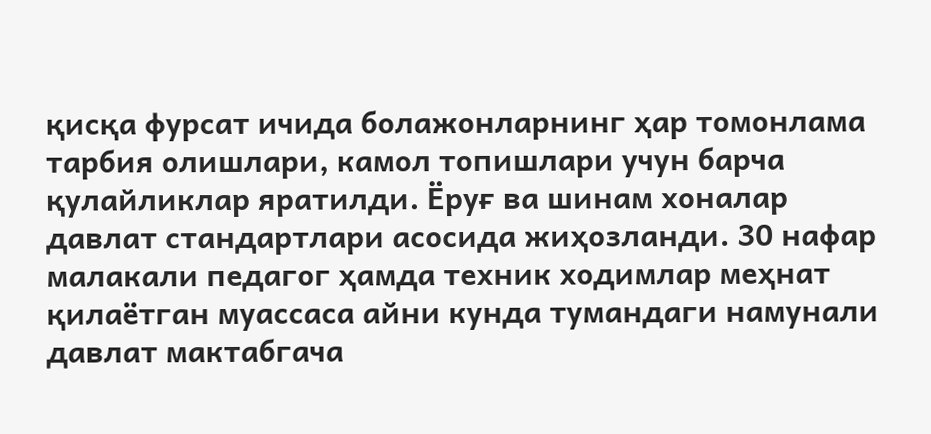қисқа фурсат ичида болажонларнинг ҳар томонлама тарбия олишлари, камол топишлари учун барча қулайликлар яратилди. Ёруғ ва шинам хоналар давлат стандартлари асосида жиҳозланди. 30 нафар малакали педагог ҳамда техник ходимлар меҳнат қилаётган муассаса айни кунда тумандаги намунали давлат мактабгача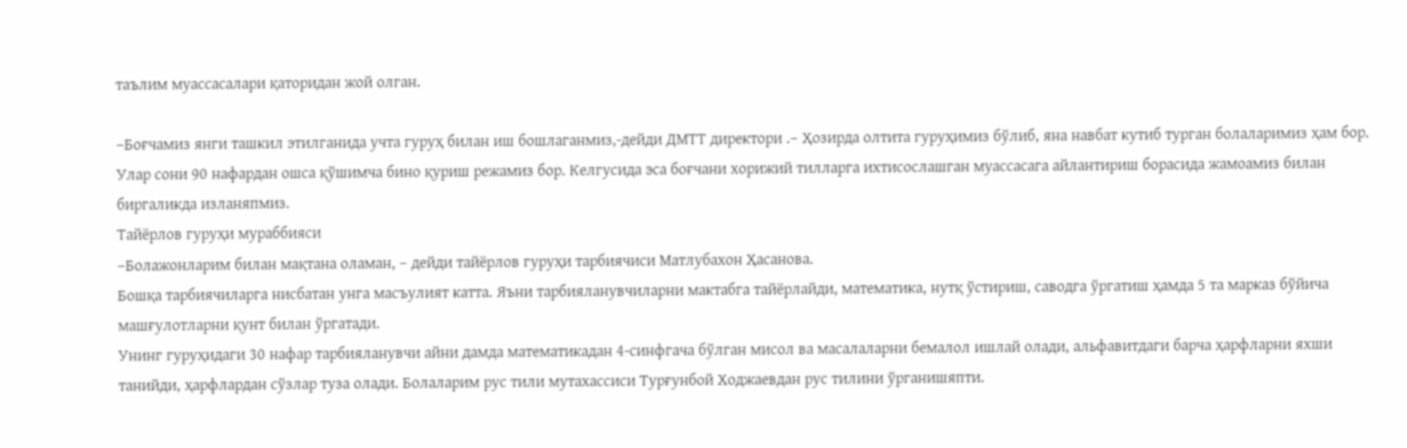таълим муассасалари қаторидан жой олган.

–Боғчамиз янги ташкил этилганида учта гуруҳ билан иш бошлаганмиз,-дейди ДМТТ директори .– Ҳозирда олтита гуруҳимиз бўлиб, яна навбат кутиб турган болаларимиз ҳам бор. Улар сони 90 нафардан ошса қўшимча бино қуриш режамиз бор. Келгусида эса боғчани хорижий тилларга ихтисослашган муассасага айлантириш борасида жамоамиз билан биргаликда изланяпмиз.
Тайёрлов гуруҳи мураббияси
–Болажонларим билан мақтана оламан, – дейди тайёрлов гуруҳи тарбиячиси Матлубахон Ҳасанова.
Бошқа тарбиячиларга нисбатан унга масъулият катта. Яъни тарбияланувчиларни мактабга тайёрлайди, математика, нутқ ўстириш, саводга ўргатиш ҳамда 5 та марказ бўйича машғулотларни қунт билан ўргатади.
Унинг гуруҳидаги 30 нафар тарбияланувчи айни дамда математикадан 4-синфгача бўлган мисол ва масалаларни бемалол ишлай олади, альфавитдаги барча ҳарфларни яхши танийди, ҳарфлардан сўзлар туза олади. Болаларим рус тили мутахассиси Турғунбой Ходжаевдан рус тилини ўрганишяпти.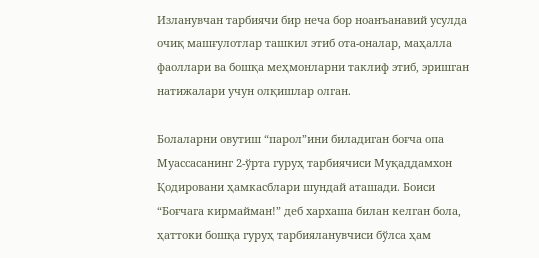Изланувчан тарбиячи бир неча бор ноанъанавий усулда очиқ машғулотлар ташкил этиб ота-оналар, маҳалла фаоллари ва бошқа меҳмонларни таклиф этиб, эришган натижалари учун олқишлар олган.

Болаларни овутиш “парол”ини биладиган боғча опа
Муассасанинг 2-ўрта гуруҳ тарбиячиси Муқаддамхон Қодировани ҳамкасблари шундай аташади. Боиси “Боғчага кирмайман!” деб хархаша билан келган бола, ҳаттоки бошқа гуруҳ тарбияланувчиси бўлса ҳам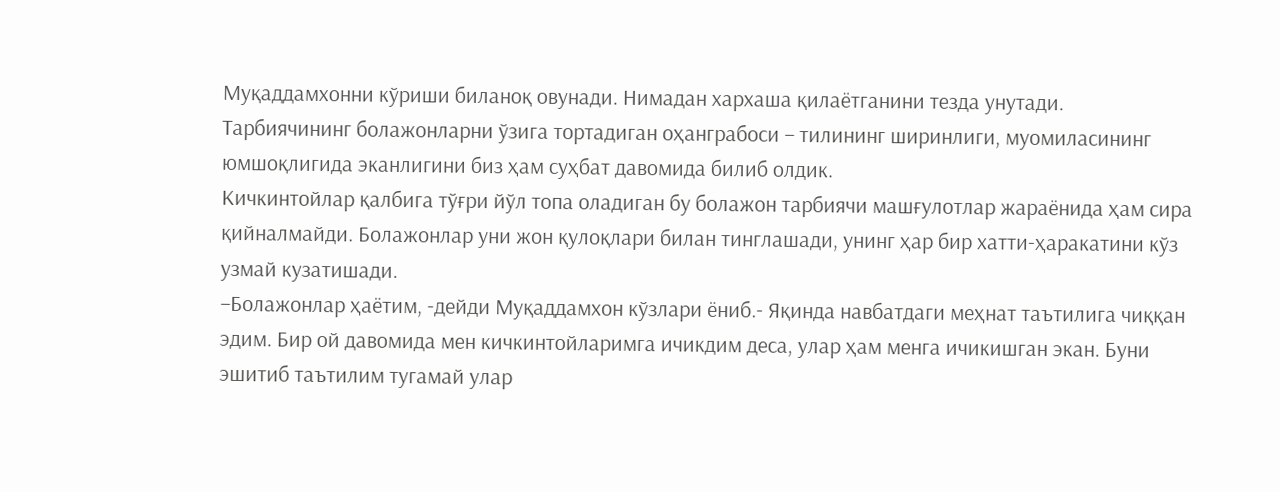Муқаддамхонни кўриши биланоқ овунади. Нимадан хархаша қилаётганини тезда унутади. Тарбиячининг болажонларни ўзига тортадиган оҳанграбоси – тилининг ширинлиги, муомиласининг юмшоқлигида эканлигини биз ҳам суҳбат давомида билиб олдик.
Кичкинтойлар қалбига тўғри йўл топа оладиган бу болажон тарбиячи машғулотлар жараёнида ҳам сира қийналмайди. Болажонлар уни жон қулоқлари билан тинглашади, унинг ҳар бир хатти-ҳаракатини кўз узмай кузатишади.
–Болажонлар ҳаётим, -дейди Муқаддамхон кўзлари ёниб.- Яқинда навбатдаги меҳнат таътилига чиққан эдим. Бир ой давомида мен кичкинтойларимга ичикдим деса, улар ҳам менга ичикишган экан. Буни эшитиб таътилим тугамай улар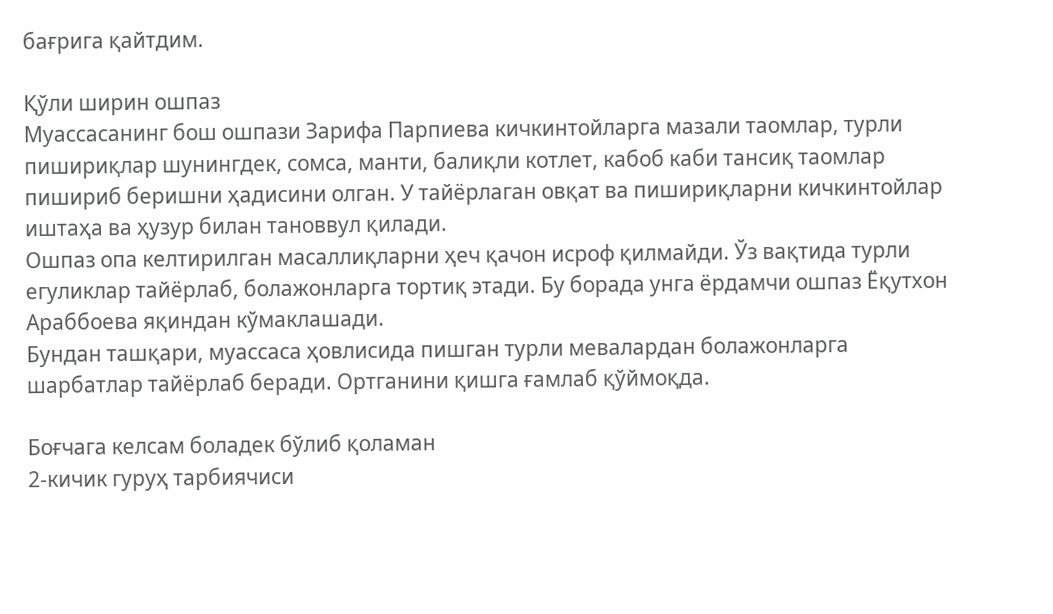бағрига қайтдим.

Қўли ширин ошпаз
Муассасанинг бош ошпази Зарифа Парпиева кичкинтойларга мазали таомлар, турли пишириқлар шунингдек, сомса, манти, балиқли котлет, кабоб каби тансиқ таомлар пишириб беришни ҳадисини олган. У тайёрлаган овқат ва пишириқларни кичкинтойлар иштаҳа ва ҳузур билан тановвул қилади.
Ошпаз опа келтирилган масаллиқларни ҳеч қачон исроф қилмайди. Ўз вақтида турли егуликлар тайёрлаб, болажонларга тортиқ этади. Бу борада унга ёрдамчи ошпаз Ёқутхон Араббоева яқиндан кўмаклашади.
Бундан ташқари, муассаса ҳовлисида пишган турли мевалардан болажонларга шарбатлар тайёрлаб беради. Ортганини қишга ғамлаб қўймоқда.

Боғчага келсам боладек бўлиб қоламан
2-кичик гуруҳ тарбиячиси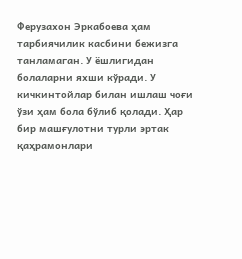Ферузахон Эркабоева ҳам тарбиячилик касбини бежизга танламаган. У ёшлигидан болаларни яхши кўради. У кичкинтойлар билан ишлаш чоғи ўзи ҳам бола бўлиб қолади. Ҳар бир машғулотни турли эртак қаҳрамонлари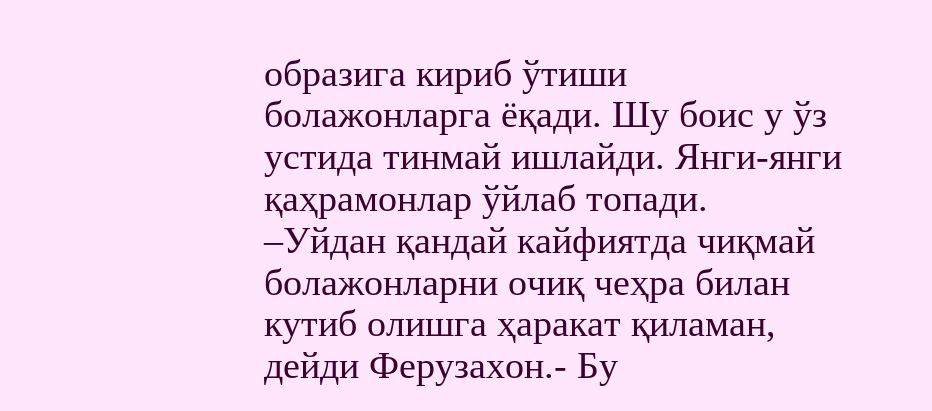образига кириб ўтиши болажонларга ёқади. Шу боис у ўз устида тинмай ишлайди. Янги-янги қаҳрамонлар ўйлаб топади.
–Уйдан қандай кайфиятда чиқмай болажонларни очиқ чеҳра билан кутиб олишга ҳаракат қиламан, дейди Ферузахон.- Бу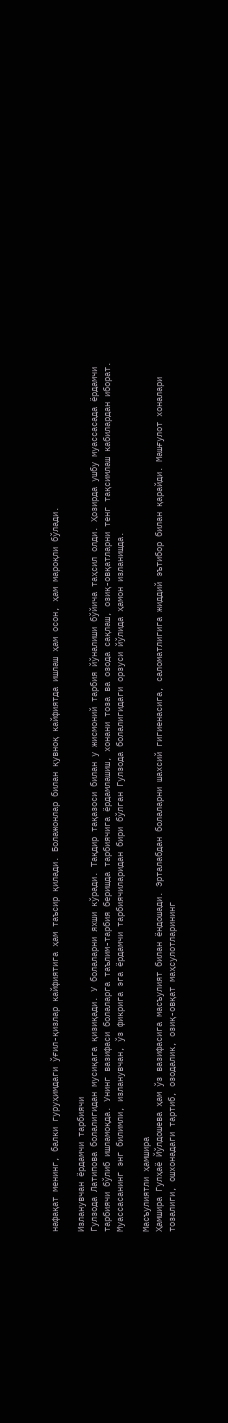нафақат менинг, балки гуруҳимдаги ўғил-қизлар кайфиятига ҳам таъсир қилади. Болажонлар билан қувноқ кайфиятда ишлаш ҳам осон, ҳам мароқли бўлади.

Изланувчан ёрдамчи тарбиячи
Гулзода Латипова болалигидан мусиқага қизиқади. У болаларни яхши кўради. Тақдир тақазоси билан у жисмоний тарбия йўналиши бўйича таҳсил олди. Ҳозирда ушбу муассасада ёрдамчи тарбиячи бўлиб ишламоқда. Унинг вазифаси болаларга таълим-тарбия беришда тарбиячига ёрдамлашиш, хонани тоза ва озода сақлаш, озиқ-овқатларни тенг тақсимлаш кабилардан иборат.
Муассасанинг энг билимли, изланувчан, ўз фикрига эга ёрдамчи тарбиячиларидан бири бўлган Гулзода болалигидаги орзуси йўлида ҳамон изланишда.

Масъулиятли ҳамшира
Ҳамшира Гулҳаё Йўлдошева ҳам ўз вазифасига масъулият билан ёндошади. Эрталабдан болаларни шахсий гигиенасига, саломатлигига жиддий эътибор билан қарайди. Машғулот хоналари тозалиги, ошхонадаги тартиб, озодалик, озиқ-овқат маҳсулотларининг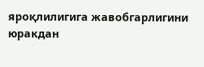яроқлилигига жавобгарлигини юракдан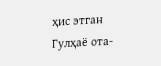ҳис этган Гулҳаё ота-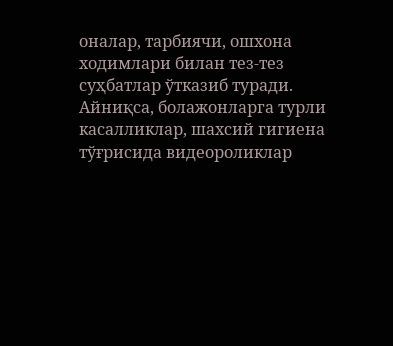оналар, тарбиячи, ошхона ходимлари билан тез-тез суҳбатлар ўтказиб туради. Айниқса, болажонларга турли касалликлар, шахсий гигиена тўғрисида видеороликлар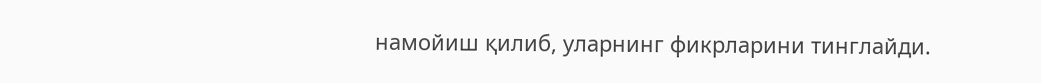намойиш қилиб, уларнинг фикрларини тинглайди.